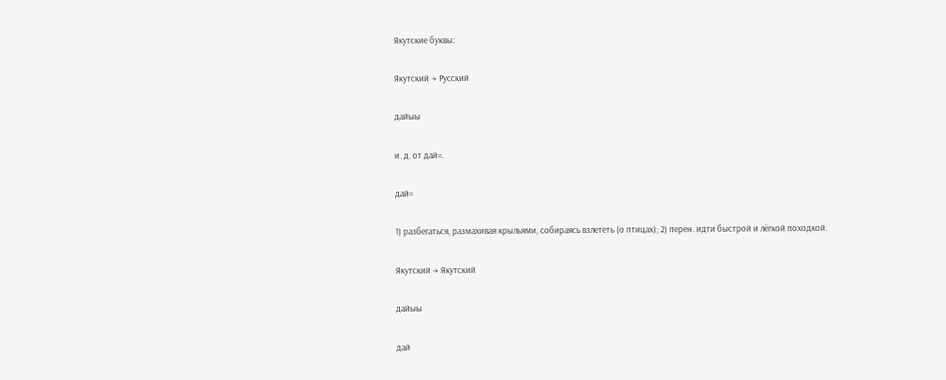Якутские буквы:

Якутский → Русский

дайыы

и. д. от дай=.

дай=

1) разбегаться, размахивая крыльями, собираясь взлететь (о птицах); 2) перен. идти быстрой и лёгкой походкой.

Якутский → Якутский

дайыы

дай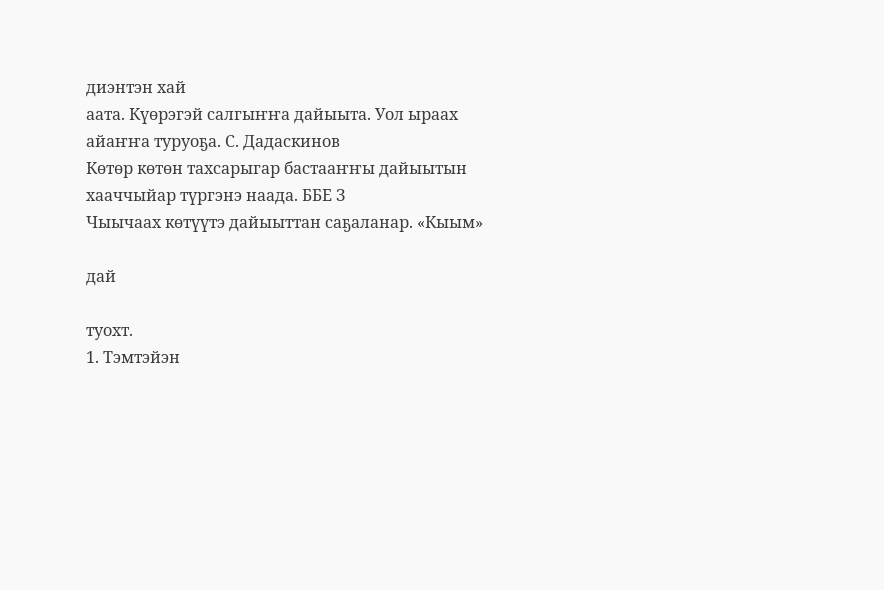диэнтэн хай
аата. Күөрэгэй салгыҥҥа дайыыта. Уол ыраах айаҥҥа туруоҕа. С. Дадаскинов
Көтөр көтөн тахсарыгар бастааҥҥы дайыытын хааччыйар түргэнэ наада. ББЕ З
Чыычаах көтүүтэ дайыыттан саҕаланар. «Кыым»

дай

туохт.
1. Тэмтэйэн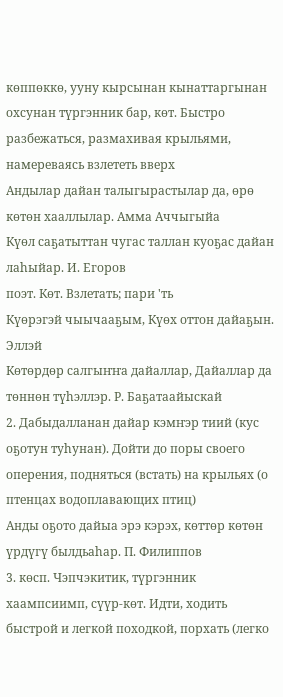көппөккө, ууну кырсынан кынаттаргынан охсунан түргэнник бар, көт. Быстро разбежаться, размахивая крыльями, намереваясь взлететь вверх
Андылар дайан талыгырастылар да, өрө көтөн хааллылар. Амма Аччыгыйа
Күөл саҕатыттан чугас таллан куоҕас дайан лаһыйар. И. Егоров
поэт. Көт. Взлетать; пари 'ть
Күөрэгэй чыычааҕым, Күөх оттон дайаҕын. Эллэй
Көтөрдөр салгыҥҥа дайаллар, Дайаллар да төннөн түһэллэр. Р. Баҕатаайыскай
2. Дабыдалланан дайар кэмҥэр тиий (кус оҕотун туһунан). Дойти до поры своего оперения, подняться (встать) на крыльях (о птенцах водоплавающих птиц)
Анды оҕото дайыа эрэ кэрэх, көттөр көтөн үрдүгү былдьаһар. П. Филиппов
3. көсп. Чэпчэкитик, түргэнник хаампсиимп, сүүр-көт. Идти, ходить быстрой и легкой походкой, порхать (легко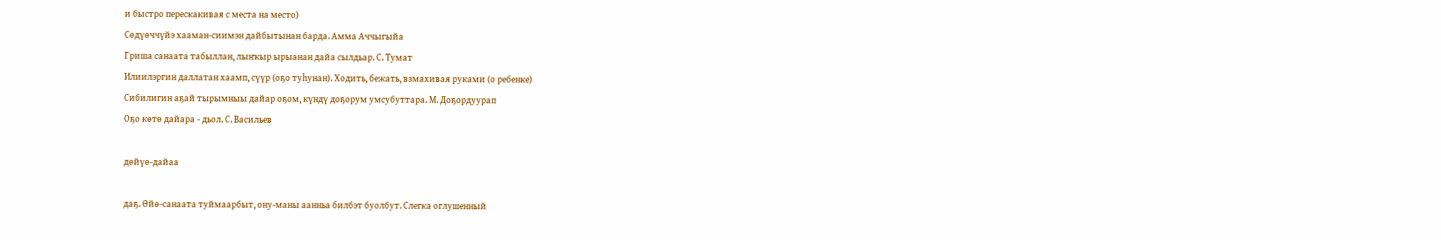и быстро перескакивая с места на место)
Сөдүөччүйэ хааман-сиимэн дайбытынан барда. Амма Аччыгыйа
Гриша санаата табыллан, лыҥкыр ырыанан дайа сылдьар. С. Тумат
Илиилэргин даллатан хаамп, сүүр (оҕо туһунан). Ходить, бежать, взмахивая руками (о ребенке)
Сибилигин аҕай тырымныы дайар оҕом, күндү доҕорум умсубуттара. М. Доҕордуурап
Оҕо көтө дайара - дьол. С. Васильев

дөйүө-дайаа

даҕ. Өйө-санаата туймаарбыт, ону-маны аанньа билбэт буолбут. Слегка оглушенный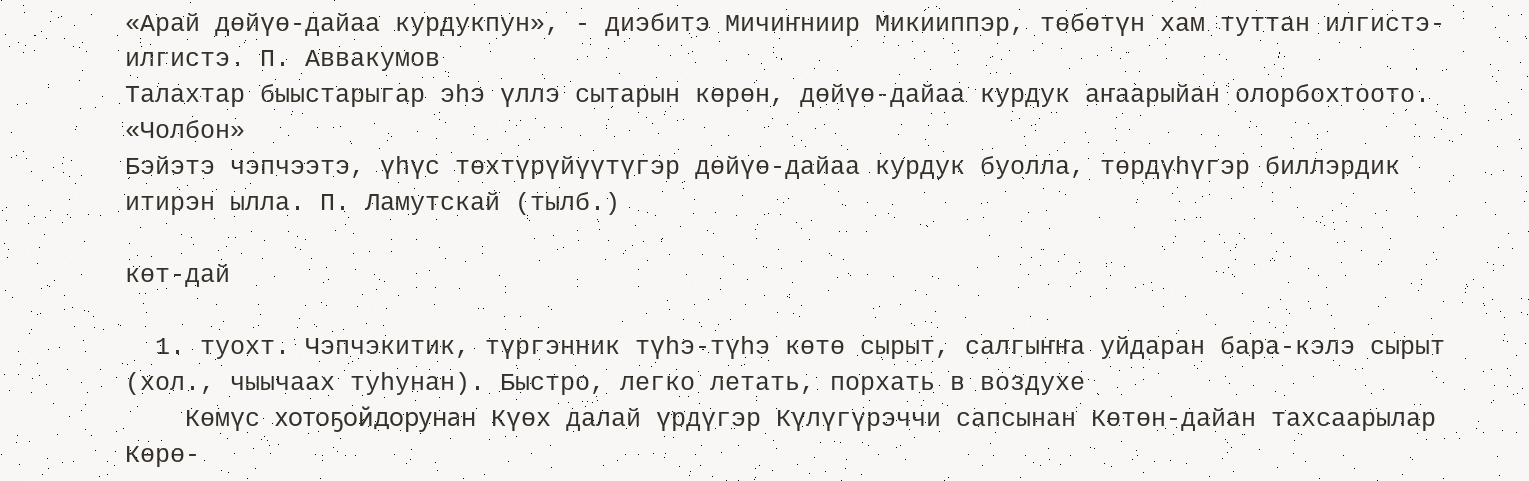«Арай дөйүө-дайаа курдукпун», - диэбитэ Мичиҥниир Микииппэр, төбөтүн хам туттан илгистэ-илгистэ. П. Аввакумов
Талахтар быыстарыгар эһэ үллэ сытарын көрөн, дөйүө-дайаа курдук аҥаарыйан олорбохтоото. «Чолбон»
Бэйэтэ чэпчээтэ, үһүс төхтүрүйүүтүгэр дөйүө-дайаа курдук буолла, төрдүһүгэр биллэрдик итирэн ылла. П. Ламутскай (тылб.)

көт-дай

  1. туохт. Чэпчэкитик, түргэнник түһэ-түһэ көтө сырыт, салгыҥҥа уйдаран бара-кэлэ сырыт (хол., чыычаах туһунан). Быстро, легко летать, порхать в воздухе
    Көмүс хотоҕойдорунан Күөх далай үрдүгэр Күлүгүрэччи сапсынан Көтөн-дайан тахсаарылар Көрө-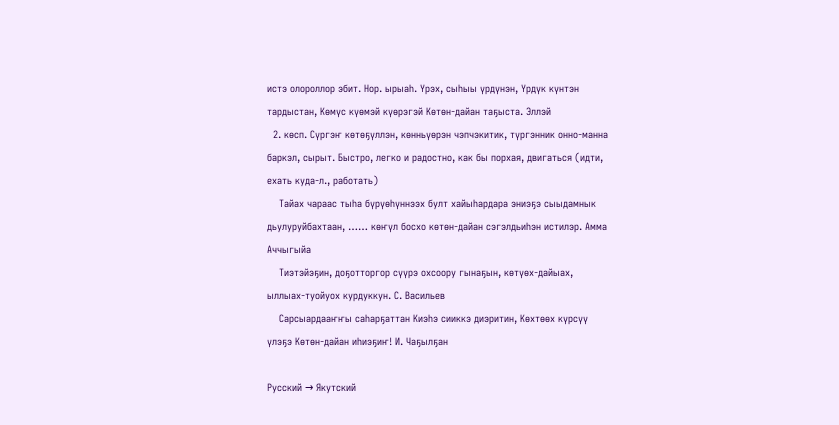истэ олороллор эбит. Нор. ырыаһ. Үрэх, сыһыы үрдүнэн, Үрдүк күнтэн тардыстан, Көмүс күөмэй күөрэгэй Көтөн-дайан таҕыста. Эллэй
  2. көсп. Сүргэҥ көтөҕүллэн, көнньүөрэн чэпчэкитик, түргэнник онно-манна баркэл, сырыт. Быстро, легко и радостно, как бы порхая, двигаться (идти, ехать куда-л., работать)
    Тайах чараас тыһа бүрүөһүннээх булт хайыһардара эниэҕэ сыыдамнык дьулуруйбахтаан, …… көҥүл босхо көтөн-дайан сэгэлдьиһэн истилэр. Амма Аччыгыйа
    Тиэтэйэҕин, доҕотторгор сүүрэ охсоору гынаҕын, көтүөх-дайыах, ыллыах-туойуох курдуккун. С. Васильев
    Сарсыардааҥҥы саһарҕаттан Киэһэ сииккэ диэритин, Көхтөөх күрсүү үлэҕэ Көтөн-дайан иһиэҕиҥ! И. Чаҕылҕан

Русский → Якутский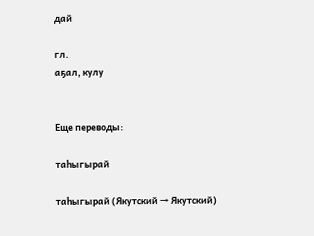дай

гл.
аҕал, кулу


Еще переводы:

таһыгырай

таһыгырай (Якутский → Якутский)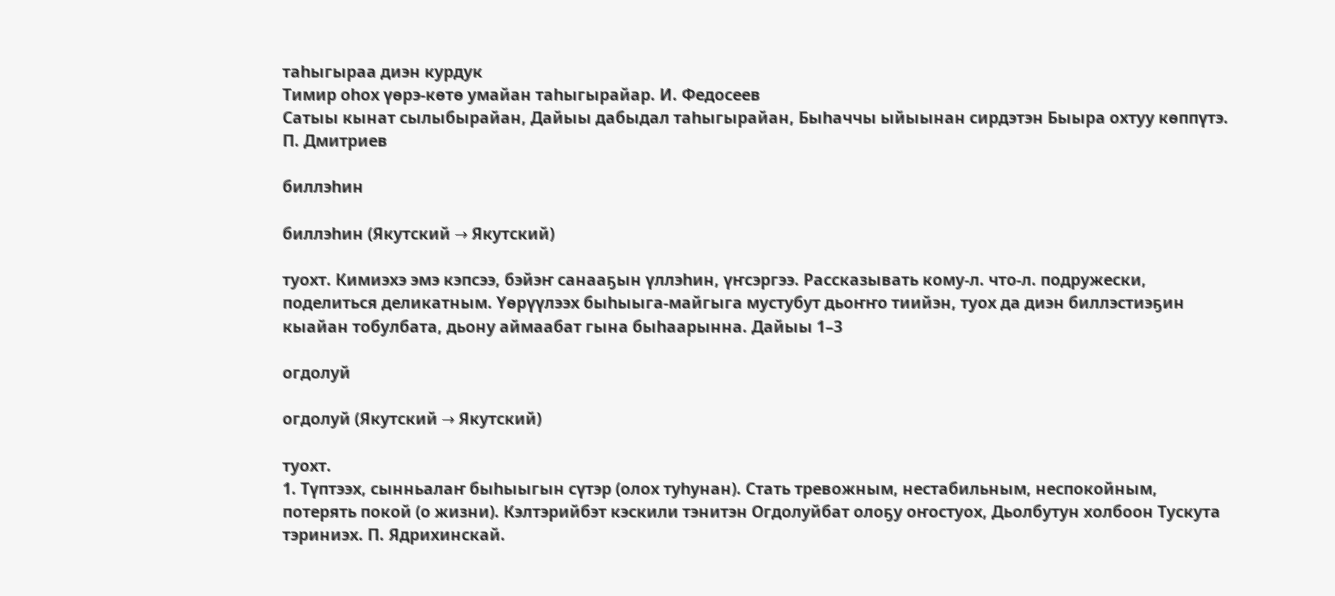таһыгыраа диэн курдук
Тимир оһох үөрэ-көтө умайан таһыгырайар. И. Федосеев
Сатыы кынат сылыбырайан, Дайыы дабыдал таһыгырайан, Быһаччы ыйыынан сирдэтэн Быыра охтуу көппүтэ. П. Дмитриев

биллэһин

биллэһин (Якутский → Якутский)

туохт. Кимиэхэ эмэ кэпсээ, бэйэҥ санааҕын үллэһин, үҥсэргээ. Рассказывать кому-л. что-л. подружески, поделиться деликатным. Үөрүүлээх быһыыга-майгыга мустубут дьоҥҥо тиийэн, туох да диэн биллэстиэҕин кыайан тобулбата, дьону аймаабат гына быһаарынна. Дайыы 1–3

огдолуй

огдолуй (Якутский → Якутский)

туохт.
1. Түптээх, сынньалаҥ быһыыгын сүтэр (олох туһунан). Стать тревожным, нестабильным, неспокойным, потерять покой (о жизни). Кэлтэрийбэт кэскили тэнитэн Огдолуйбат олоҕу оҥостуох, Дьолбутун холбоон Тускута тэриниэх. П. Ядрихинскай.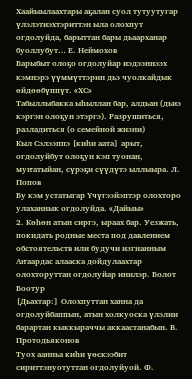Хаайыылаахтары аҕалан суол тутуутугар үлэлэтиэхтэриттэн ыла олохпут огдолуйда, барыттан бары дьаарханар буоллубут… Е. Неймохов
Барыбыт олоҕо огдолуйар иэдээннээх кэмнэрэ үүммүттэрин дьэ чуолкайдык өйдөөбүппүт. «ХС»
Табыллыбакка ыһыллан бар, алдьан (дьиэ кэргэн олоҕун этэргэ). Разрушиться, разладиться (о семейной жизни)
Кыл Сэлээппэ [киһи аата] арыт, огдолуйбут олоҕун кэп туонан, муҥатыйан, сүрэҕи сүүдүтэ ыллыыра. Л. Попов
Бу кэм устатыгар Үчүгээйэптэр олохторо улаханнык огдолуйда. «Дайыы»
2. Көһөн атын сиргэ, ыраах бар. Уезжать, покидать родные места под давлением обстоятельств или будучи изгнанным
Аҥаардас алааска дойдулаахтар олохторуттан огдолуйар инилэр. Болот Боотур
[Дьахтар:] Олохпуттан ханна да огдолуйбаппын, атын холкуоска үлэлии барартан кыккыраччы аккаастанабын. В. Протодьяконов
Туох аанньа киһи үөскээбит сириттэнуотуттан огдолуйуой. Ф.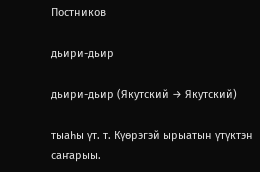Постников

дьири-дьир

дьири-дьир (Якутский → Якутский)

тыаһы үт. т. Күөрэгэй ырыатын үтүктэн саҥарыы.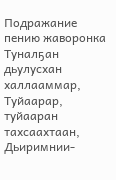Подражание пению жаворонка
Туналҕан дьулусхан халлааммар, Туйаарар, туйааран тахсаахтаан, Дьиримнии-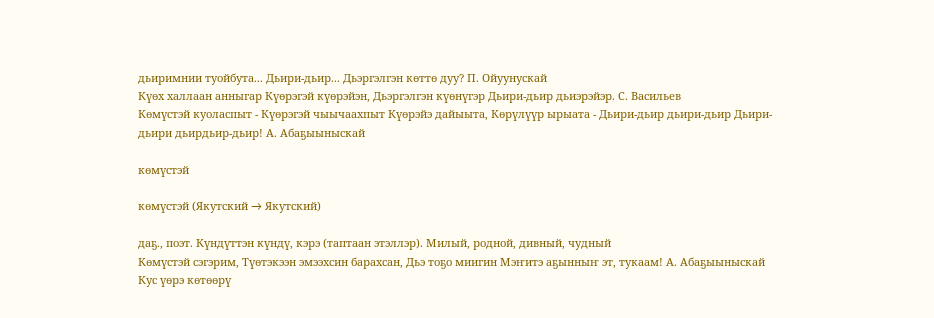дьиримнии туойбута... Дьири-дьир... Дьэргэлгэн көттө дуу? П. Ойуунускай
Күөх халлаан анныгар Күөрэгэй күөрэйэн, Дьэргэлгэн күөнүгэр Дьири-дьир дьиэрэйэр. С. Васильев
Көмүстэй куоласпыт - Күөрэгэй чыычаахпыт Күөрэйэ дайыыта, Көрүлүүр ырыата - Дьири-дьир дьири-дьир Дьири-дьири дьирдьир-дьир! А. Абаҕыыныскай

көмүстэй

көмүстэй (Якутский → Якутский)

даҕ., поэт. Күндүттэн күндү, кэрэ (таптаан этэллэр). Милый, родной, дивный, чудный
Көмүстэй сэгэрим, Түөтэкээн эмээхсин барахсан, Дьэ тоҕо миигин Мэҥитэ аҕынныҥ эт, тукаам! А. Абаҕыыныскай
Кус үөрэ көтөөрү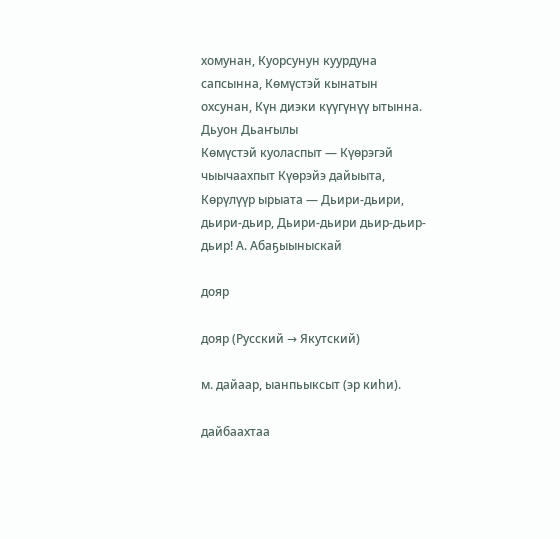хомунан, Куорсунун куурдуна сапсынна, Көмүстэй кынатын охсунан, Күн диэки күүгүнүү ытынна. Дьуон Дьаҥылы
Көмүстэй куоласпыт — Күөрэгэй чыычаахпыт Күөрэйэ дайыыта, Көрүлүүр ырыата — Дьири-дьири, дьири-дьир, Дьири-дьири дьир-дьир-дьир! А. Абаҕыыныскай

дояр

дояр (Русский → Якутский)

м. дайаар, ыанпьыксыт (эр киһи).

дайбаахтаа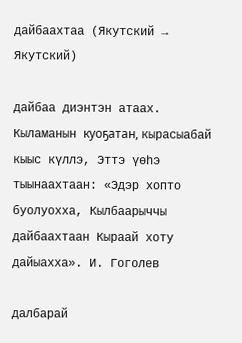дайбаахтаа (Якутский → Якутский)

дайбаа диэнтэн атаах. Кыламанын куоҕатан, кырасыабай кыыс күллэ, Эттэ үөһэ тыынаахтаан: «Эдэр хопто буолуохха, Кылбаарыччы дайбаахтаан Кыраай хоту дайыахха». И. Гоголев

далбарай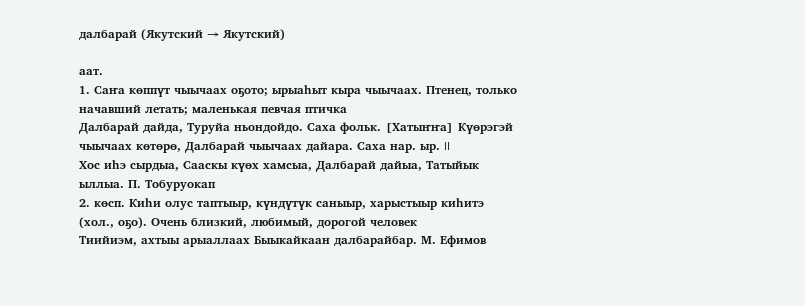далбарай (Якутский → Якутский)

аат.
1. Саҥа көппүт чыычаах оҕото; ырыаһыт кыра чыычаах. Птенец, только начавший летать; маленькая певчая птичка
Далбарай дайда, Туруйа ньондойдо. Саха фольк. [Хатыҥҥа] Күөрэгэй чыычаах көтөрө, Далбарай чыычаах дайара. Саха нар. ыр. II
Хос иһэ сырдыа, Сааскы күөх хамсыа, Далбарай дайыа, Татыйык ыллыа. П. Тобуруокап
2. көсп. Киһи олус таптыыр, күндүтүк саныыр, харыстыыр киһитэ (хол., оҕо). Очень близкий, любимый, дорогой человек
Тиийиэм, ахтыы арыаллаах Быыкайкаан далбарайбар. М. Ефимов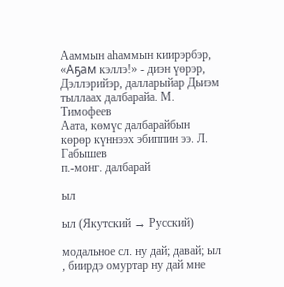Ааммын аһаммын киирэрбэр, «Аҕам кэллэ!» - диэн үөрэр, Дэллэрийэр, далларыйар Дьиэм тыллаах далбарайа. М. Тимофеев
Аата, көмүс далбарайбын көрөр күннээх эбиппин ээ. Л. Габышев
п.-монг. далбарай

ыл

ыл (Якутский → Русский)

модальное сл. ну дай; давай; ыл , биирдэ омуртар ну дай мне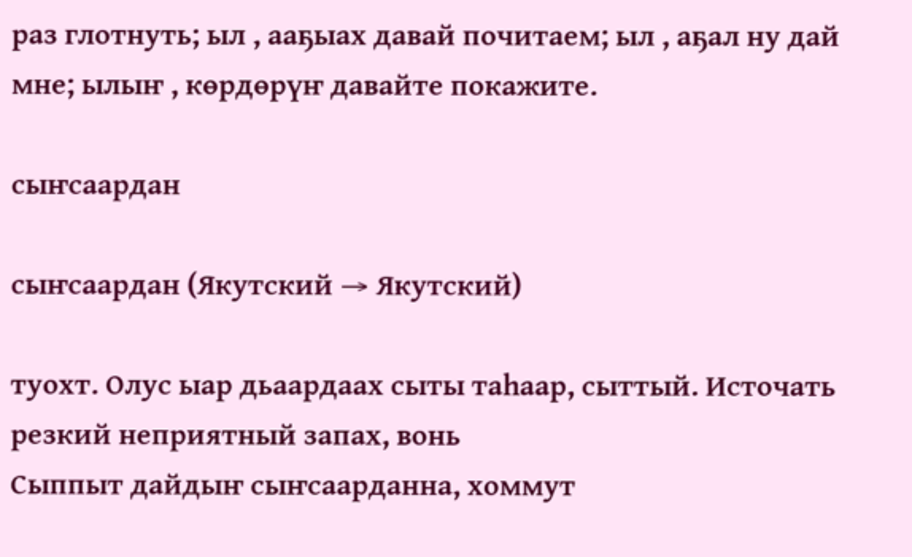раз глотнуть; ыл , ааҕыах давай почитаем; ыл , аҕал ну дай мне; ылыҥ , көрдөрүҥ давайте покажите.

сыҥсаардан

сыҥсаардан (Якутский → Якутский)

туохт. Олус ыар дьаардаах сыты таһаар, сыттый. Источать резкий неприятный запах, вонь
Сыппыт дайдыҥ сыҥсаарданна, хоммут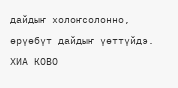дайдыҥ холоҥсолонно, өрүөбүт дайдыҥ үөттүйдэ. ХИА КОВО